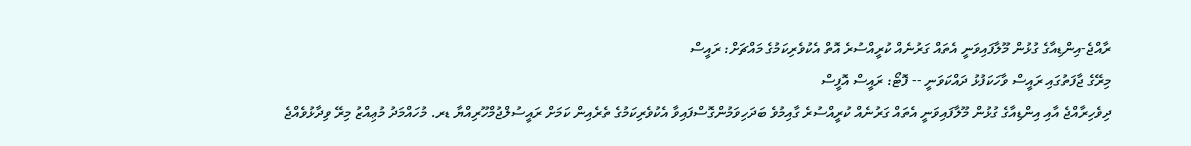ރާއްޖެ-އިންޑިއާގެ ގުޅުން މޫލާފައިވަނީ އެތައް ގަރުނެއް ކުރީއްސުރެ އޮތް އެކުވެރިކަމުގެ މައްޗަށް: ރައީސް
މިރޭގެ ޖާފަތުގައި ރައީސް ވާހަކަފުޅު ދައްކަވަނީ -- ފޮޓޯ: ރައީސް އޮފީސް
ދިވެހިރާއްޖެ އާއި އިންޑިއާގެ ގުޅުން މޫލާފައިވަނީ އެތައް ގަރުނެއް ކުރީއްސުރެ ގާއިމުވެ ބަދަހިވަމުންގޮސްފައިވާ އެކުވެރިކަމުގެ ތެރެއިން ކަމަށް ރައީސުލްޖުމްހޫރިއްޔާ ޑރ. މުހައްމަދު މުޢިއްޒު މިރޭ ވިދާޅުވެއްޖެ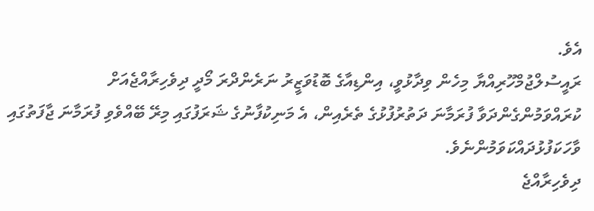އެވެ.
ރައީސުލްޖުމްހޫރިއްޔާ މިހެން ވިދާޅުވީ، އިންޑިއާގެ ބޮޑުވަޒީރު ނަރެންދްރަ މޯދީ ދިވެހިރާއްޖެއަށް ކުރައްވަމުންގެންދަވާ ފުރަމާނަ ދަތުރުފުޅުގެ ތެރެއިން، އެ މަނިކުފާނުގެ ޝަރަފުގައި މިރޭ ބޭއްވެވި ފުރަމާނަ ޖާފަތުގައި ވާހަކަފުޅުދައްކަވަމުންނެވެ.
ދިވެހިރާއްޖެ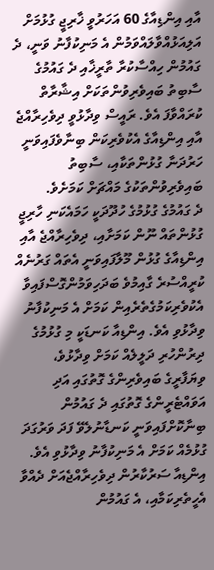އާއި އިންޑިއާގެ 60 އަހަރުވީ ޚާރިޖީ ގުޅުމަށް އަލިއަޅުއްވާލައްވަމުން އެ މަނިކުފާނު ވަނީ، ދެ ގައުމުން ހިއްސާކުރާ ތާރީޚާއި ދެ ގައުމުގެ ސާބިތު ބައިވެރިވުންތަކަށް އިޝާރާތް ކުރައްވާފަ އެވެ. ރައީސް ވިދާޅުވީ ދިވެހިރާއްޖެ އާއި އިންޑިއާގެ އެކުވެރިކަން ބިނާވެފައިވަނީ ހަރުދަނާ ގުޅުންތަކާއި، ސާބިތު ބައިވެރިވުންތަކުގެ މައްޗަށް ކަމަށެވެ.
ދެ ގައުމުގެ ގުޅުމުގެ ހުދޫދަކީ ހަމައެކަނި ހާރިޖީ ގުޅުންތައް ނޫން ކަމަށާއި، ދިވެހިރާއްޖެ އާއި އިންޑިއާގެ ގުޅުން މޫލާފައިވަނީ އެތައް ގަރުނެއް ކުރީއްސުރެ ގާއިމުވެ ބަދަހިވަމުންގޮސްފައިވާ އެކުވެރިކަމުގެތެރެއިން ކަމަށް އެ މަނިކުފާނު ވިދާޅުވި އެވެ. އިންޑިއާ ކަނޑަކީ މި ގުޅުމުގެ ދިރުންހުރި ދަލީލެއް ކަމަށް ވިދާޅުވެ، ވިޔަފާރީގެ ބައިވެރިންގެ ގޮތުގައި އަދި އަވައްޓެރީންގެ ގޮތުގައި ދެ ގައުމުން ބިނާކޮށްފައިވަނީ ކަނޑާނުލެވޭ ފަދަ ވަރުގަދަ ގުޅުމެއް ކަމަށް އެ މަނިކުފާނު ވިދާޅުވި އެވެ.
އިންޑިއާ ސަރުކާރުން ދިވެހިރާއްޖެއަށް ދެއްވާ އެހީތެރިކަމާއި، އެ ގައުމުން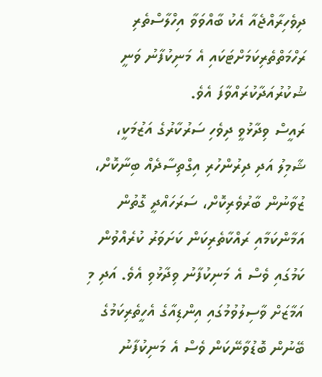ދިވެހިރާއްޖެއާ އެކު ބާއްވަވާ އިހްލާސްތެރި ރަހްމަތްތެރިކަމަށްޓަކައި އެ މަނިކުފާނު ވަނީ ޝުކުރުއަދާކުރައްވާފަ އެވެ.
ރައީސް ވިދާޅުވީ ދިވެހި ސަރުކާރުގެ އަޒުމަކީ، ޝާމިލު އަދި ދިރުންހުރި އިގްތިސާދެއް ބިނާކޮށް، ޒުވާނުން ބާރުވެރިކޮށް، ސަރަހައްދީ ގޮތުން އަމާންކަމާއި ރައްކާތެރިކަން ކަށަވަރު ކުރެއްވުން ކަމުގައި ވެސް އެ މަނިކުފާނު ވިދާޅުވި އެވެ. އަދި މި އަމާޒަށް ވާސިލުވުމުގައި އިންޑިއާގެ އެހީތެރިކަމުގެ ބޭނުން ބޮޑުވާނޭކަން ވެސް އެ މަނިކުފާނު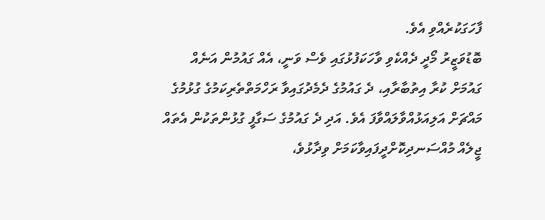ފާހަގަކުރެއްވި އެވެ.
ބޮޑުވަޒީރު މޯދީ ދެއްކެވި ވާހަކަފުޅުގައި ވެސް ވަނީ، އެއް ގައުމުން އަނެއް ގައުމަށް ކުރާ އިތުބާރާއި، ދެ ގައުމުގެ ދެމެދުގައިވާ ރަހްމަތްތެރިކަމުގެ ގުޅުމުގެ މައްޗަށް އަލިއަޅުއްވާލައްވާފަ އެވެ. އަދި ދެ ގައުމުގެ ސަގާފީ ގުޅުންތަކުން އެތައް ޖީލެއް މުއްސަނދިކޮށްދީފައިވާކަމަށް ވިދާޅުވެ،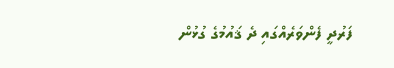ފަރުދީ ފެންވަރެއްގައި ދެ ޤައުމުގެ ގުޅުން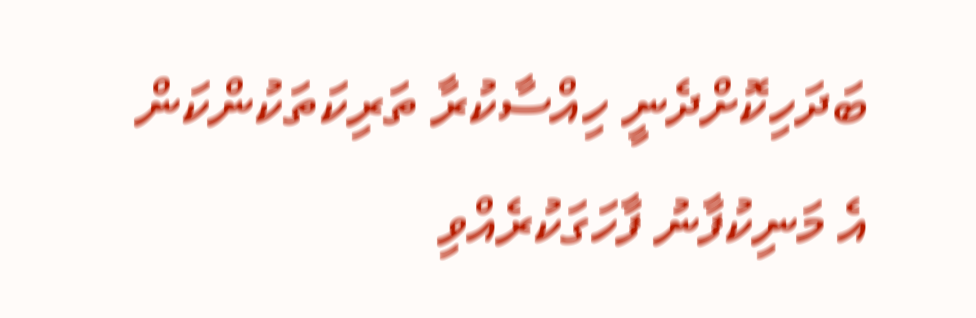ބަދަހިކޮށްދެނީ ހިއްސާކުރާ ތަރިކަތަކުންކަން އެ މަނިކުފާނު ފާހަގަކުރެއްވި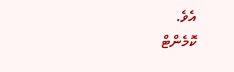އެވެ.
ކޮމެންޓް